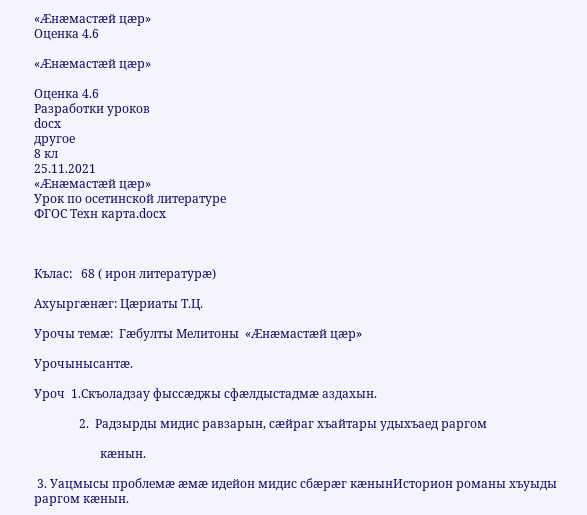«Æнӕмастӕй цӕр»
Оценка 4.6

«Æнӕмастӕй цӕр»

Оценка 4.6
Разработки уроков
docx
другое
8 кл
25.11.2021
«Æнӕмастӕй цӕр»
Урок по осетинской литературе
ФГОС Техн карта.docx



Кълас:   68 ( ирон литературæ)

Ахуыргæнæг: Цæриаты Т.Ц.

Урочы темӕ:  Гӕбулты Мелитоны  «Æнӕмастӕй цӕр»

Урочынысантæ.

Уроч  1.Скъоладзау фыссæджы сфæлдыстадмæ аздахын.

               2.  Радзырды мидис равзарын, сæйраг хъайтары удыхъаед раргом

                      кæнын.

 3. Уацмысы проблемæ æмæ идейон мидис сбæрæг кæнынИсторион романы хъуыды  раргом кæнын.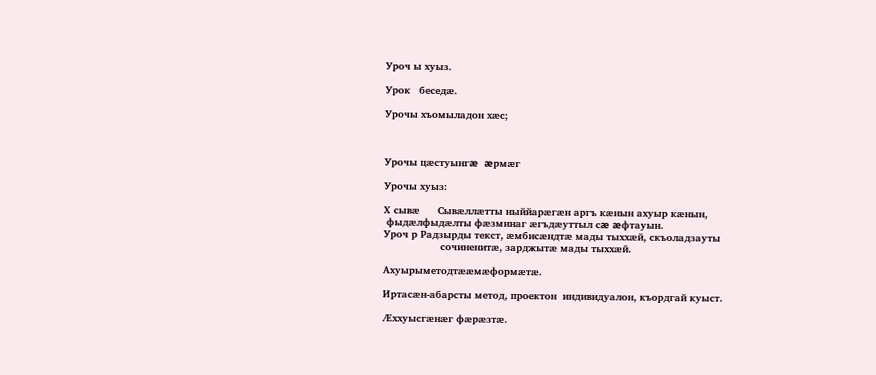Уроч ы хуыз.

Урок   беседæ.

Урочы хъомыладон хæс;



Урочы цæстуынгæ  æрмæг

Урочы хуыз:

Х сывæ      Сывæллæтты ныййарæгæн аргъ кæнын ахуыр кæнын,
 фыдæлфыдæлты фæзминаг æгъдæуттыл сæ æфтауын.
Уроч р Радзырды текст, æмбисæндтæ мады тыххæй, скъоладзауты
                   сочиненитæ, зарджытæ мады тыххæй.

Ахуырыметодтææмæформæтæ.

Иртасæн-абарсты метод, проектон  индивидуалон, къордгай куыст.

Æххуысгæнæг фæрæзтæ.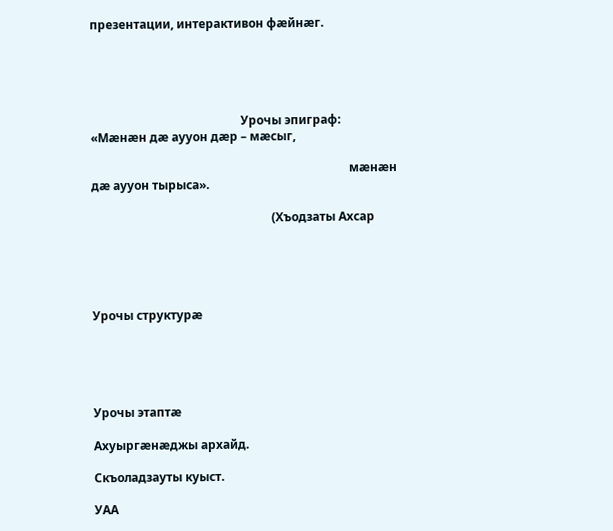презентации, интерактивон фæйнæг.





                                                  Урочы эпиграф:   «Мæнæн дæ аууон дæр – мæсыг,

                                                                                      мæнæн дæ аууон тырыса».

                                                            (Хъодзаты Ахсар





Урочы структурæ





Урочы этаптæ

Ахуыргæнæджы архайд.

Скъоладзауты куыст.

УАА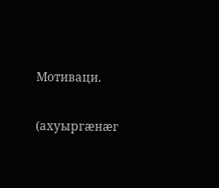Мотиваци.

(ахуыргæнæг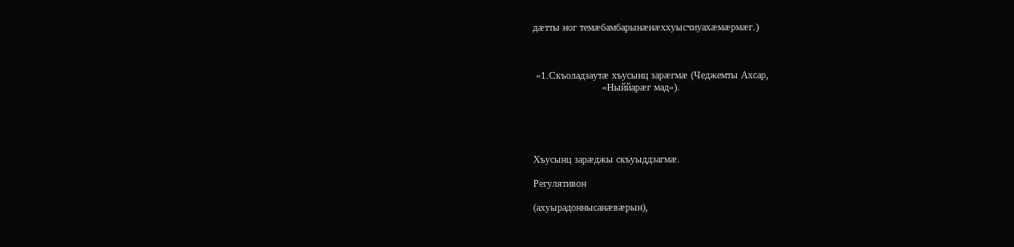дæтты ног темæбамбарынæнæххуысчиуахæмæрмæг.)



 «1.Скъоладзаутæ хъусынц зарæгмæ (Чеджемты Ахсар,
                       «Ныййарæг мад»).





Хъусынц зарæджы скъуыддзагмæ.

Регулятивон

(ахуырадоннысанæвæрын),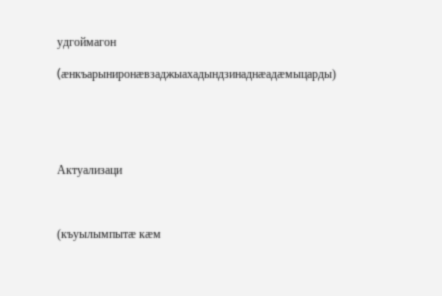удгоймагон

(æнкъарыниронæвзаджыахадындзинаднæадæмыцарды)





Актуализаци



(къуылымпытæ кæм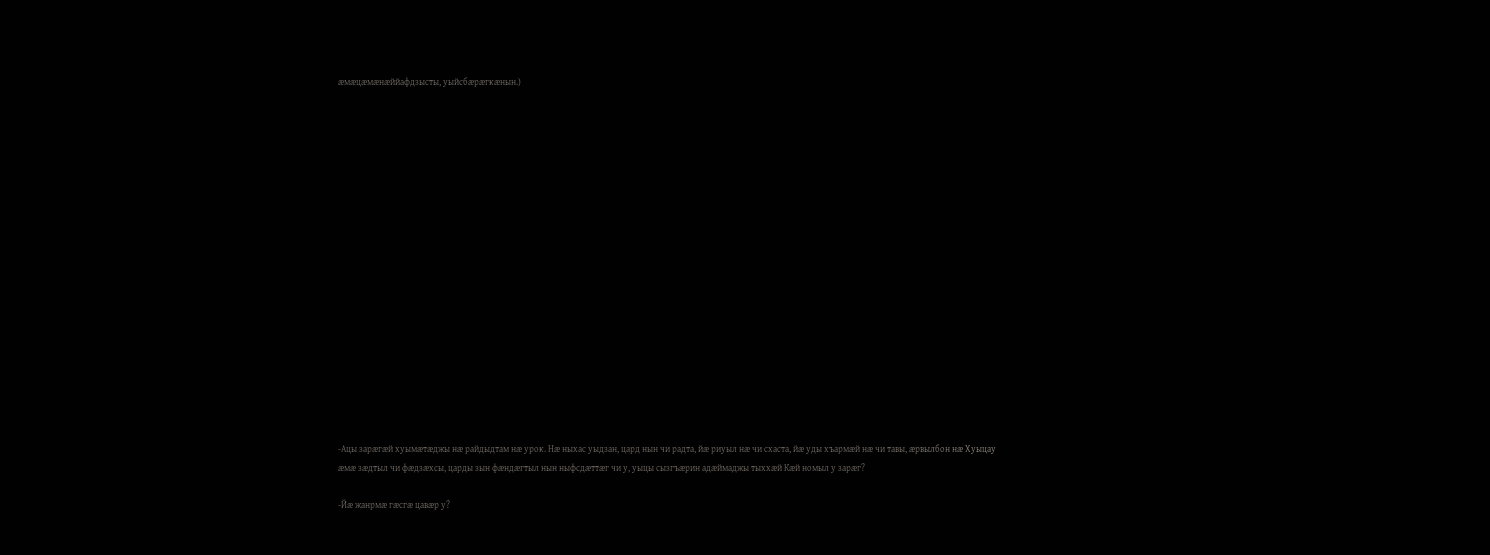æмæцæмæнæййафдзысты, уыйсбæрæгкæнын.)



















-Ацы зарæгæй хуымæтæджы нæ райдыдтам нæ урок. Нæ ныхас уыдзан, цард нын чи радта, йæ риуыл нæ чи схаста, йæ уды хъармæй нæ чи тавы, æрвылбон нæ Хуыцау æмæ зæдтыл чи фæдзæхсы, царды зын фæндæгтыл нын ныфсдæттæг чи у, уыцы сызгъæрин адæймаджы тыххæй Кæй номыл у зарæг?

-Йæ жанрмæ гæсгæ цавæр у?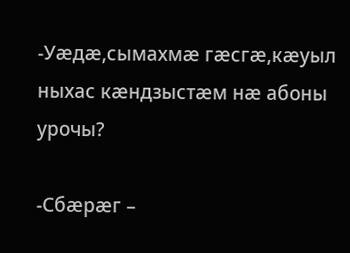-Уæдæ,сымахмæ гæсгæ,кæуыл ныхас кæндзыстæм нæ абоны урочы?

-Сбæрæг –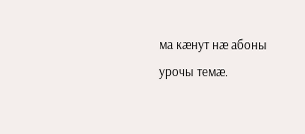ма кæнут нæ абоны урочы темæ.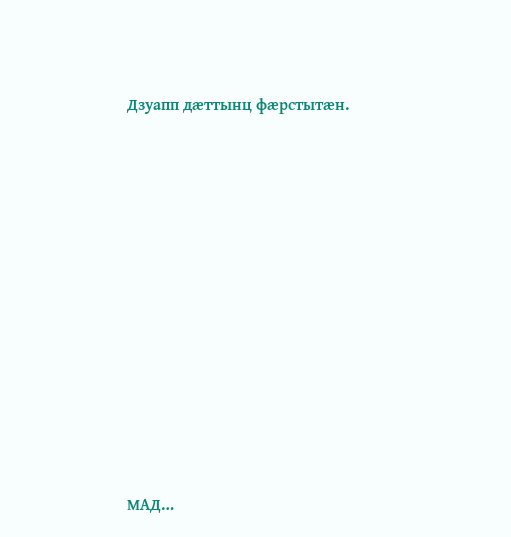Дзуапп дæттынц фæрстытæн.











МАД…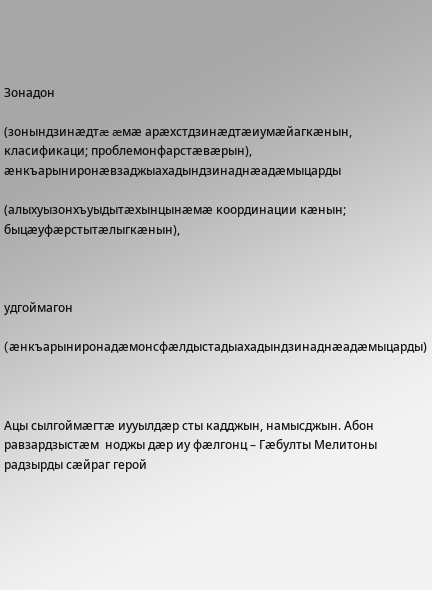Зонадон

(зонындзинæдтæ æмæ арæхстдзинæдтæиумæйагкæнын, класификаци; проблемонфарстæвæрын), æнкъарыниронæвзаджыахадындзинаднæадæмыцарды

(алыхуызонхъуыдытæхынцынæмæ координации кæнын; быцæуфæрстытæлыгкæнын),



удгоймагон

(æнкъарыниронадæмонсфæлдыстадыахадындзинаднæадæмыцарды)



Ацы сылгоймæгтæ иууылдæр сты кадджын, намысджын. Абон равзардзыстæм  ноджы дæр иу фæлгонц – Гæбулты Мелитоны радзырды сæйраг герой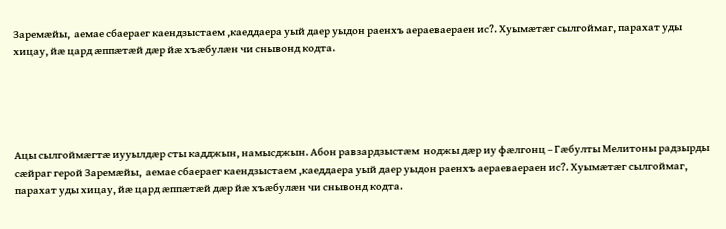Заремæйы,  аемае сбаераег каендзыстаем ,каеддаера уый даер уыдон раенхъ аераеваераен ис?. Хуымæтæг сылгоймаг, парахат уды хицау, йæ цард æппæтæй дæр йæ хъæбулæн чи снывонд кодта.





Ацы сылгоймæгтæ иууылдæр сты кадджын, намысджын. Абон равзардзыстæм  ноджы дæр иу фæлгонц – Гæбулты Мелитоны радзырды сæйраг герой Заремæйы,  аемае сбаераег каендзыстаем ,каеддаера уый даер уыдон раенхъ аераеваераен ис?. Хуымæтæг сылгоймаг, парахат уды хицау, йæ цард æппæтæй дæр йæ хъæбулæн чи снывонд кодта.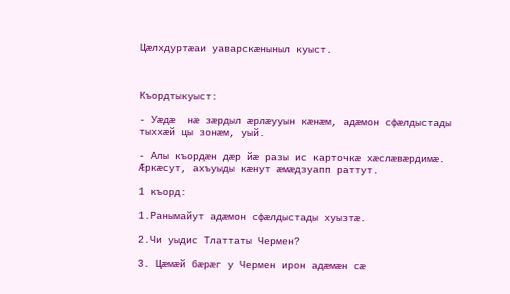Цæлхдуртæаи уаварскæныныл куыст.



Къордтыкуыст:

- Уæдæ  нæ зæрдыл æрлæууын кæнæм, адæмон сфæлдыстады тыххæй цы зонæм, уый.

- Алы къордæн дæр йæ разы ис карточкæ хæслæвæрдимæ. Æркæсут, ахъуыды кæнут æмæдзуапп раттут.

1 къорд:

1.Ранымайут адæмон сфæлдыстады хуызтæ.

2.Чи уыдис Тлаттаты Чермен?

3. Цæмæй бæрæг у Чермен ирон адæмæн сæ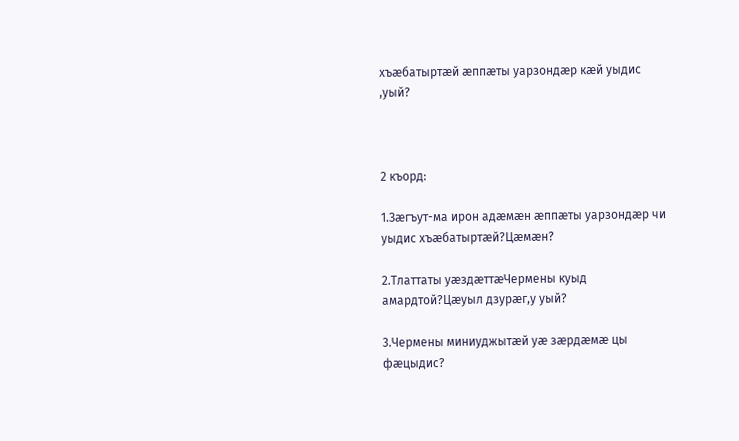хъæбатыртæй æппæты уарзондæр кæй уыдис ,уый?



2 къорд:

1.Зæгъут-ма ирон адæмæн æппæты уарзондæр чи уыдис хъæбатыртæй?Цæмæн?

2.Тлаттаты уæздæттæЧермены куыд амардтой?Цæуыл дзурæг,у уый?

3.Чермены миниуджытæй уæ зæрдæмæ цы фæцыдис?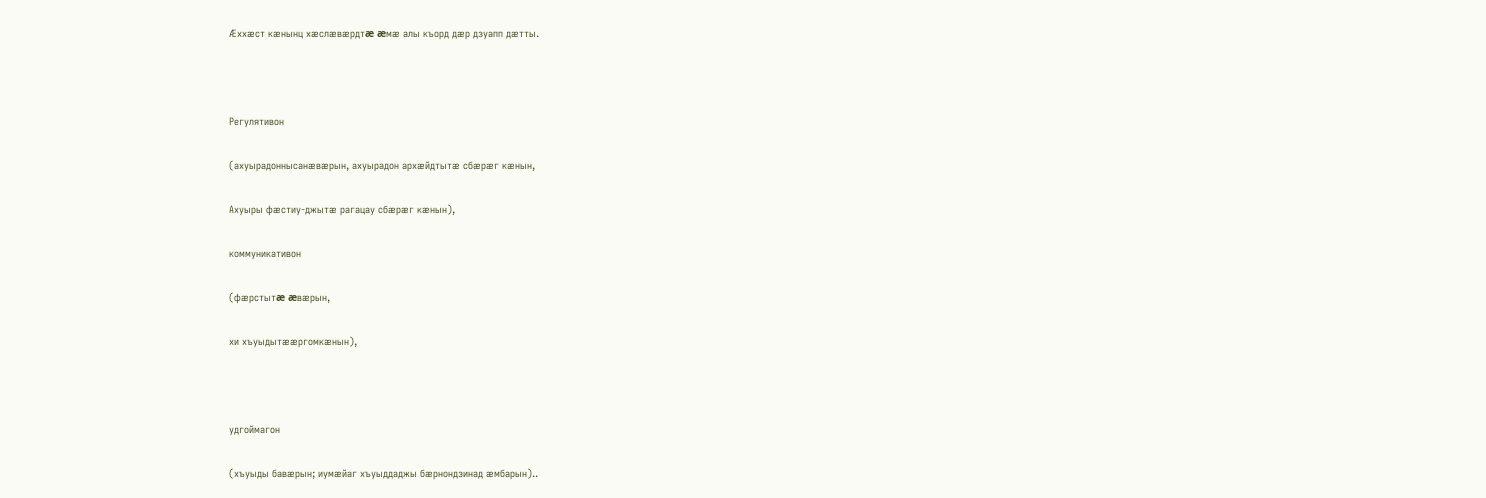Æххæст кæнынц хæслæвæрдтæ æмæ алы къорд дæр дзуапп дæтты.



Регулятивон

(ахуырадоннысанæвæрын, ахуырадон архæйдтытæ сбæрæг кæнын,

Ахуыры фæстиу-джытæ рагацау сбæрæг кæнын),

коммуникативон

(фæрстытæ æвæрын,

хи хъуыдытææргомкæнын),



удгоймагон

(хъуыды бавæрын; иумæйаг хъуыддаджы бæрнондзинад æмбарын)..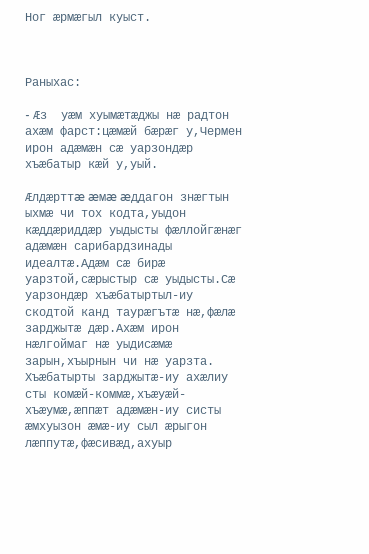Ног æрмæгыл куыст.



Раныхас:

- Æз  уæм хуымæтæджы нæ радтон ахæм фарст:цæмæй бæрæг у,Чермен ирон адæмæн сæ уарзондæр хъæбатыр кæй у,уый.

Æлдæрттæ æмæ æддагон знæгтын ыхмæ чи тох кодта,уыдон кæддæриддæр уыдысты фæллойгæнæг адæмæн сарибардзинады идеалтæ.Адæм сæ бирæ уарзтой,сæрыстыр сæ уыдысты.Сæ уарзондæр хъæбатыртыл-иу скодтой канд таурæгътæ нæ,фæлæ зарджытæ дæр.Ахæм ирон нæлгоймаг нæ уыдисæмæ зарын,хъырнын чи нæ уарзта. Хъæбатырты зарджытæ-иу ахæлиу сты комæй-коммæ,хъæуæй-хъæумæ,æппæт адæмæн-иу систы æмхуызон æмæ-иу сыл æрыгон лæппутæ,фæсивæд,ахуыр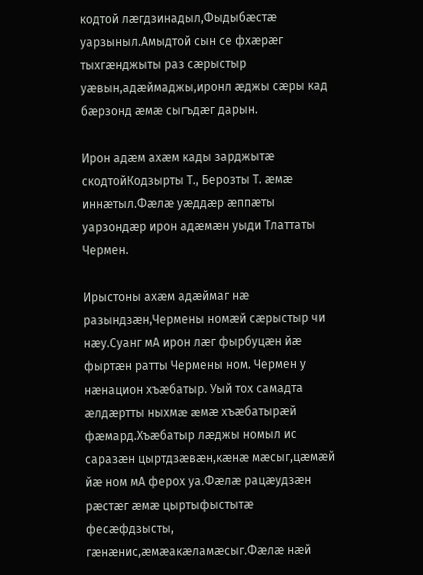кодтой лæгдзинадыл,Фыдыбæстæ уарзыныл.Амыдтой сын се фхæрæг тыхгæнджыты раз сæрыстыр уæвын,адæймаджы,иронл æджы сæры кад бæрзонд æмæ сыгъдæг дарын.

Ирон адæм ахæм кады зарджытæ скодтойКодзырты Т., Берозты Т. æмæ иннæтыл.Фæлæ уæддæр æппæты уарзондæр ирон адæмæн уыди Тлаттаты Чермен.

Ирыстоны ахæм адæймаг нæ разындзæн,Чермены номæй сæрыстыр чи нæу.Суанг мА ирон лæг фырбуцæн йæ фыртæн ратты Чермены ном. Чермен у нæнацион хъæбатыр. Уый тох самадта æлдæртты ныхмæ æмæ хъæбатырæй фæмард.Хъæбатыр лæджы номыл ис саразæн цыртдзæвæн,кæнæ мæсыг,цæмæй йæ ном мА ферох уа.Фæлæ рацæудзæн рæстæг æмæ цыртыфыстытæ фесæфдзысты, гæнæнис,æмæакæламæсыг.Фæлæ нæй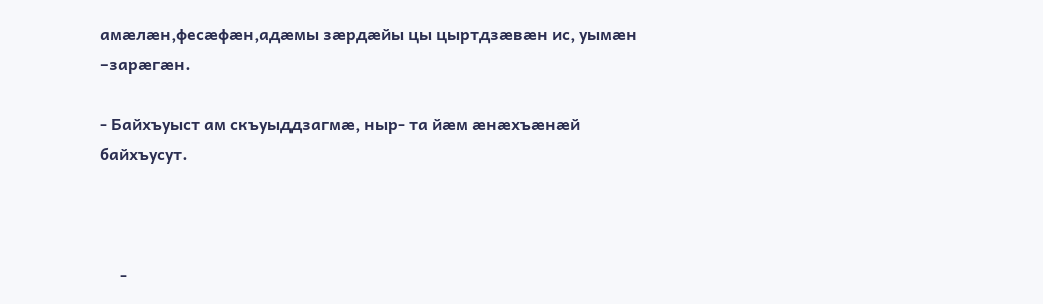амæлæн,фесæфæн,адæмы зæрдæйы цы цыртдзæвæн ис, уымæн –зарæгæн.

- Байхъуыст ам скъуыддзагмæ, ныр- та йæм æнæхъæнæй байхъусут.



     -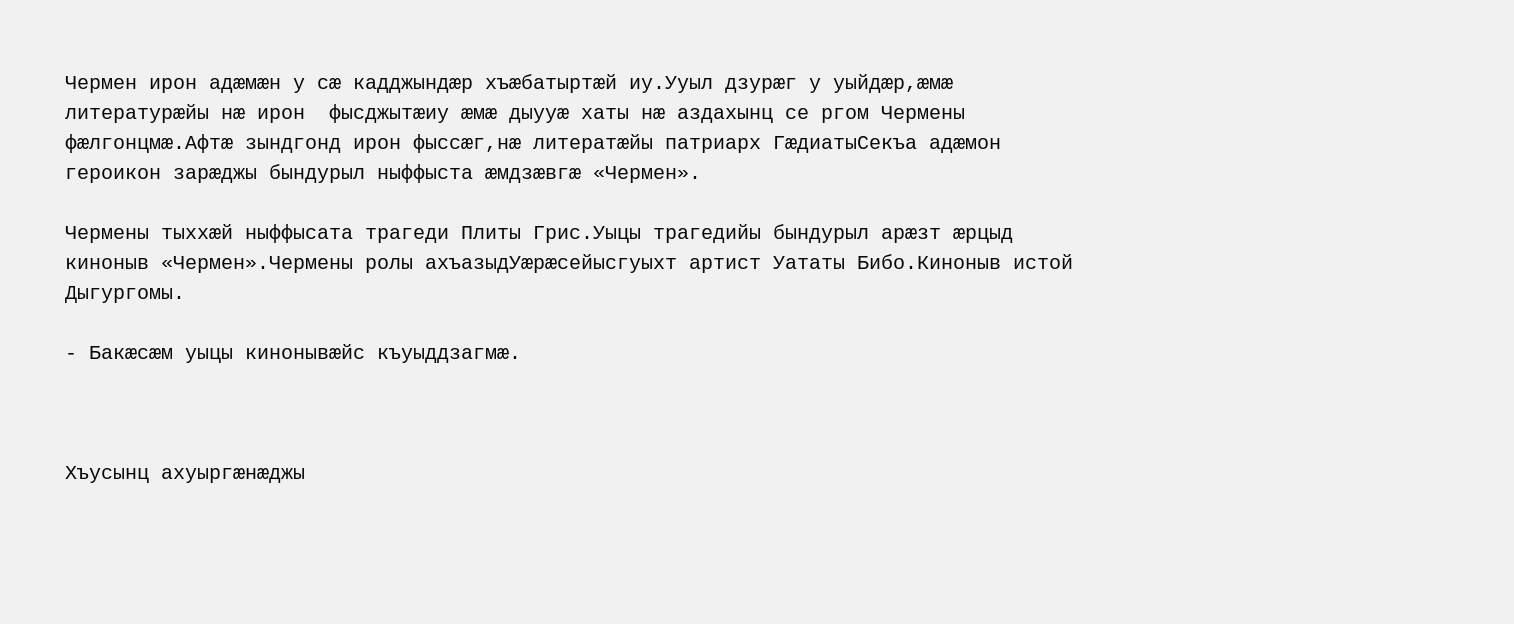Чермен ирон адæмæн у сæ кадджындæр хъæбатыртæй иу.Ууыл дзурæг у уыйдæр,æмæ литературæйы нæ ирон  фысджытæиу æмæ дыууæ хаты нæ аздахынц се ргом Чермены фæлгонцмæ.Афтæ зындгонд ирон фыссæг,нæ литератæйы патриарх ГæдиатыСекъа адæмон героикон зарæджы бындурыл ныффыста æмдзæвгæ «Чермен».

Чермены тыххæй ныффысата трагеди Плиты Грис.Уыцы трагедийы бындурыл арæзт æрцыд киноныв «Чермен».Чермены ролы ахъазыдУæрæсейысгуыхт артист Уататы Бибо.Киноныв истой Дыгургомы.

- Бакæсæм уыцы кинонывæйс къуыддзагмæ.



Хъусынц ахуыргæнæджы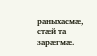раныхасмæ, стæй та зарæгмæ.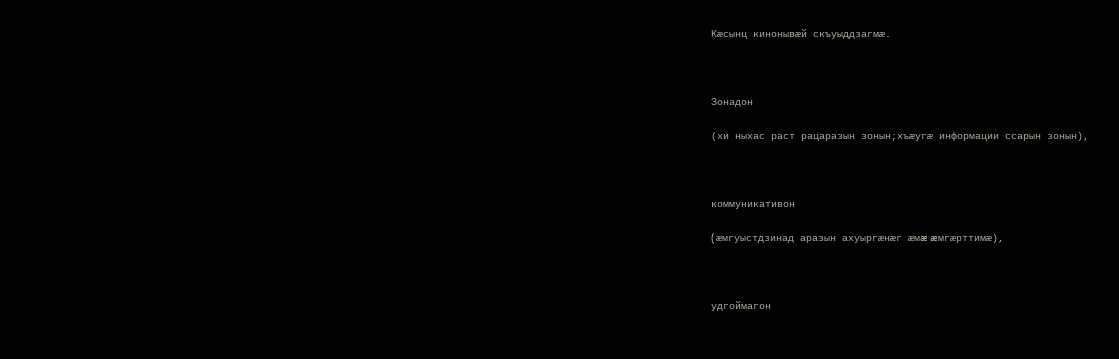Кæсынц кинонывæй скъуыддзагмæ.



Зонадон

(хи ныхас раст рацаразын зонын;хъæугæ информации ссарын зонын),



коммуникативон

( æмгуыстдзинад аразын ахуыргæнæг æмæ æмгæрттимæ),



удгоймагон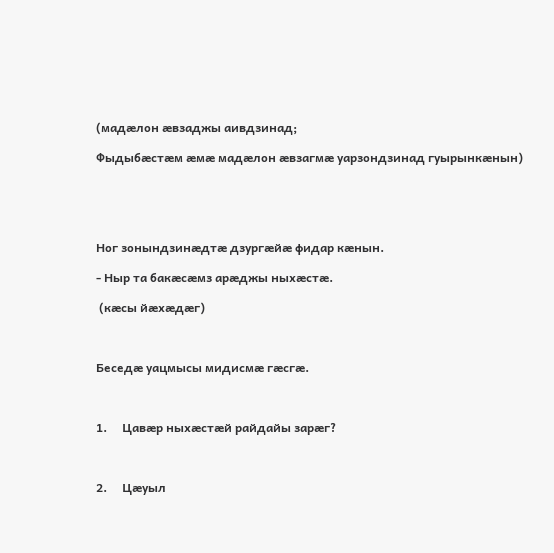(мадæлон æвзаджы аивдзинад;

Фыдыбæстæм æмæ мадæлон æвзагмæ уарзондзинад гуырынкæнын)





Ног зонындзинæдтæ дзургæйæ фидар кæнын.

- Ныр та бакæсæмз арæджы ныхæстæ.

 (кæсы йæхæдæг)



Беседæ уацмысы мидисмæ гæсгæ.



1.     Цавæр ныхæстæй райдайы зарæг?



2.     Цæуыл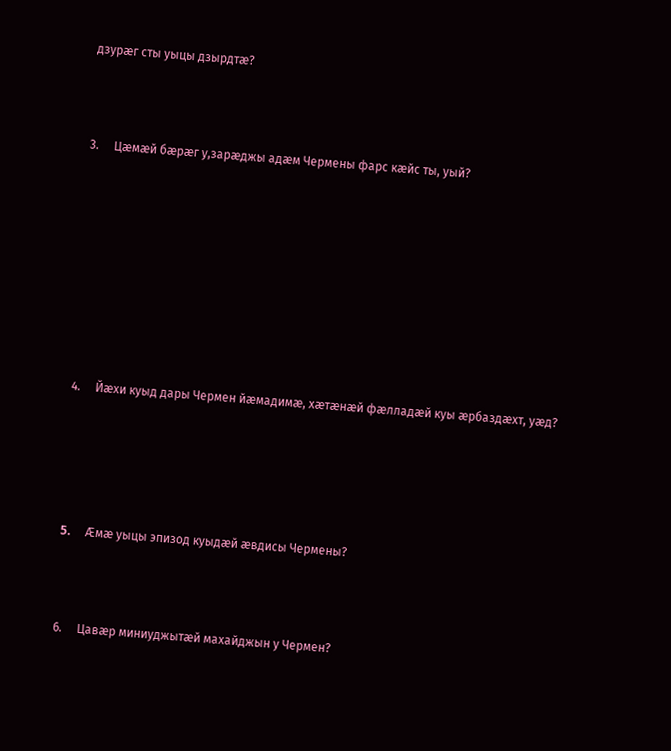дзурæг сты уыцы дзырдтæ?



3.     Цæмæй бæрæг у,зарæджы адæм Чермены фарс кæйс ты, уый?









4.     Йæхи куыд дары Чермен йæмадимæ, хæтæнæй фæлладæй куы æрбаздæхт, уæд?





5.     Æмæ уыцы эпизод куыдæй æвдисы Чермены?



6.     Цавæр миниуджытæй махайджын у Чермен?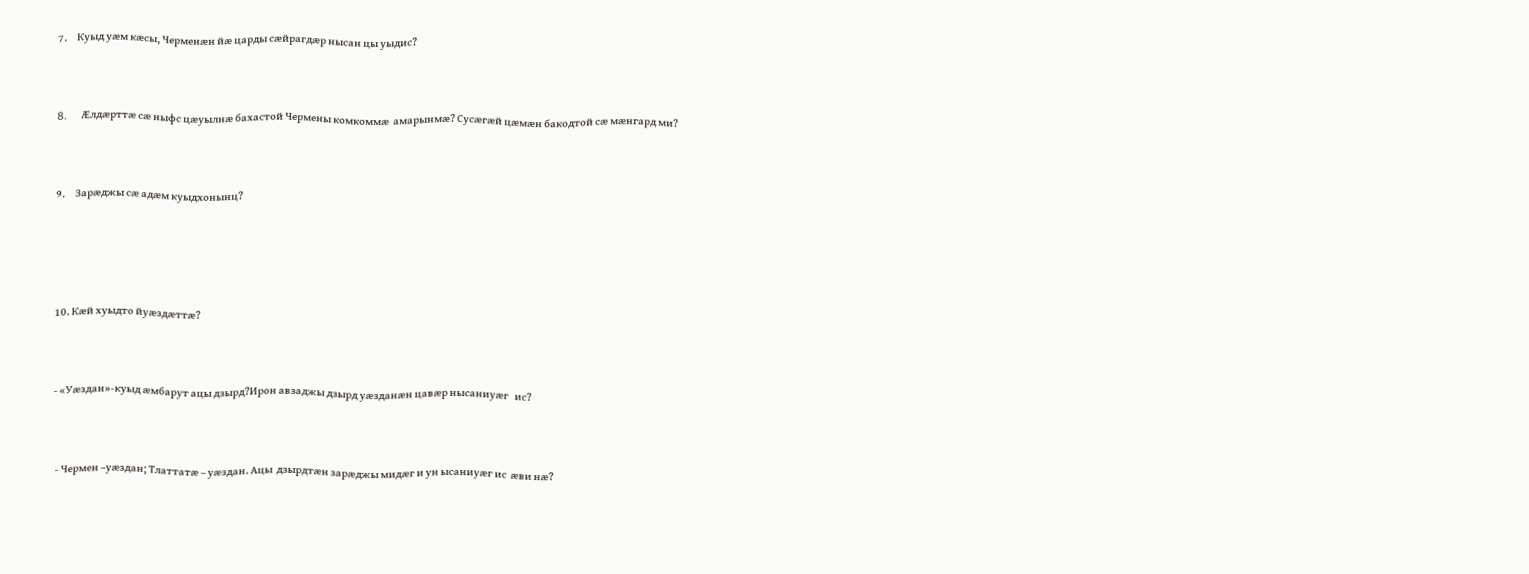7.     Куыд уæм кæсы, Черменæн йæ царды сæйрагдæр нысан цы уыдис?



8.     Æлдæрттæ сæ ныфс цæуылнæ бахастой Чермены комкоммæ  амарынмæ? Сусæгæй цæмæн бакодтой сæ мæнгард ми?



9.     Зарæджы сæ адæм куыдхонынц?





10. Кæй хуыдто йуæздæттæ?



- «Уæздан»-куыд æмбарут ацы дзырд?Ирон авзаджы дзырд уæзданæн цавæр нысаниуæг   ис?



 - Чермен –уæздан; Тлаттатæ – уæздан. Ацы  дзырдтæн зарæджы мидæг и ун ысаниуæг ис  æви нæ?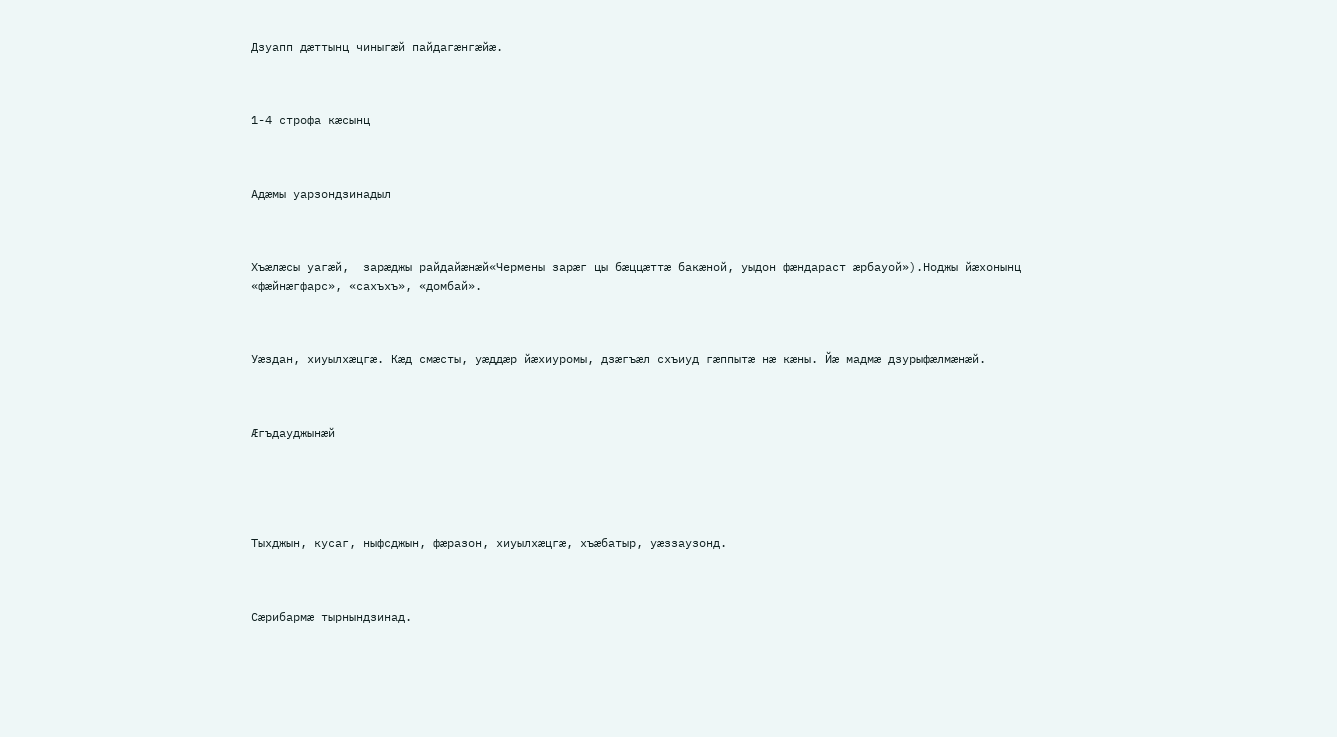Дзуапп дæттынц чиныгæй пайдагæнгæйæ.



1-4 строфа кæсынц



Адæмы уарзондзинадыл



Хъæлæсы уагæй,  зарæджы райдайæнæй«Чермены зарæг цы бæццæттæ бакæной, уыдон фæндараст æрбауой»).Ноджы йæхонынц «фæйнæгфарс», «сахъхъ», «домбай».



Уæздан, хиуылхæцгæ. Кæд смæсты, уæддæр йæхиуромы, дзæгъæл схъиуд гæппытæ нæ кæны. Йæ мадмæ дзурыфæлмæнæй.



Æгъдауджынæй





Тыхджын, кусаг, ныфсджын, фæразон, хиуылхæцгæ, хъæбатыр, уæззаузонд.



Сæрибармæ тырнындзинад.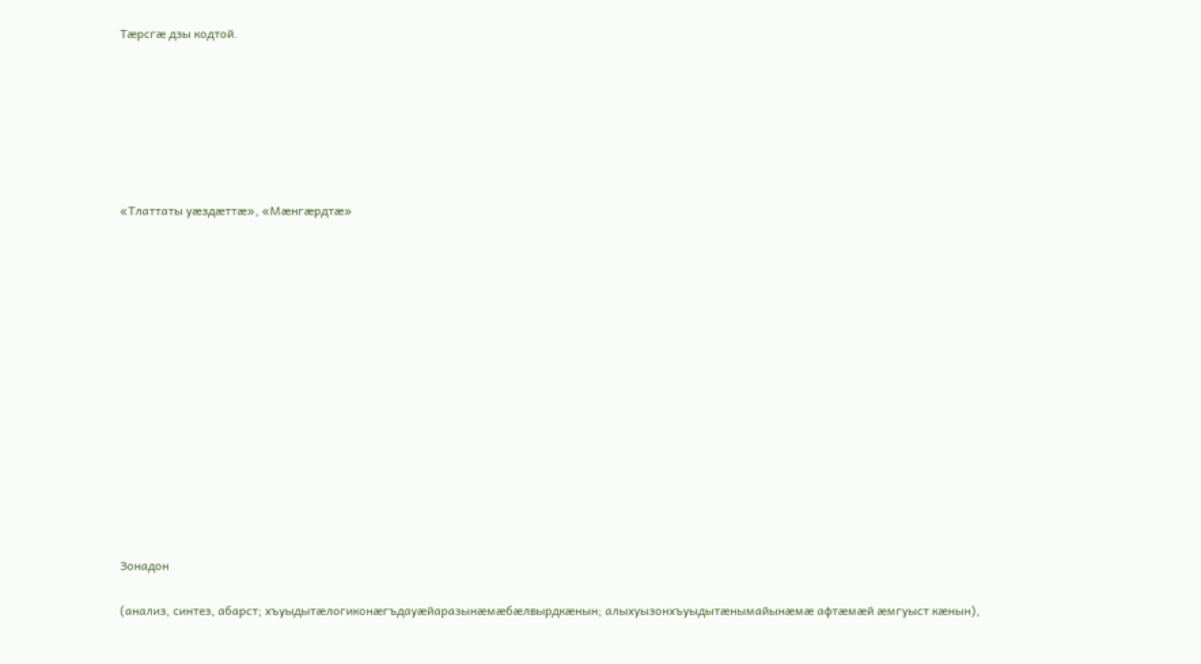Тæрсгæ дзы кодтой.







«Тлаттаты уæздæттæ», «Мæнгæрдтæ»















Зонадон

(анализ, синтез, абарст; хъуыдытæлогиконæгъдауæйаразынæмæбæлвырдкæнын; алыхуызонхъуыдытæнымайынæмæ афтæмæй æмгуыст кæнын),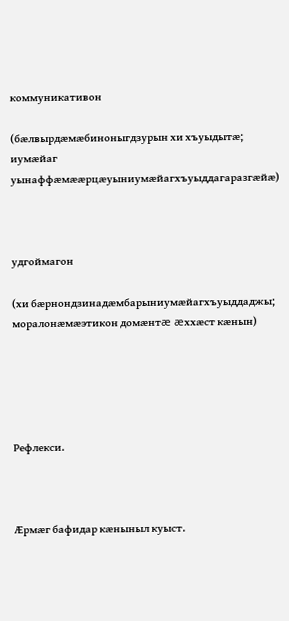коммуникативон

(бæлвырдæмæбиноныгдзурын хи хъуыдытæ; иумæйаг уынаффæмææрцæуыниумæйагхъуыддагаразгæйæ)



удгоймагон

(хи бæрнондзинадæмбарыниумæйагхъуыддаджы; моралонæмæэтикон домæнтæ æххæст кæнын)





Рефлекси.



Æрмæг бафидар кæныныл куыст.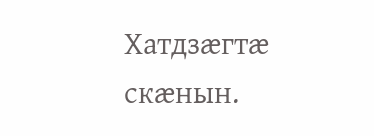Хатдзæгтæ скæнын.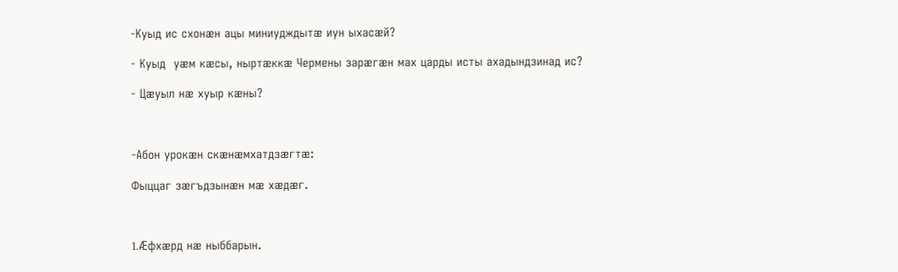-Куыд ис схонæн ацы миниудждытæ иун ыхасæй?

- Куыд  уæм кæсы, ныртæккæ Чермены зарæгæн мах царды исты ахадындзинад ис?

- Цæуыл нæ хуыр кæны?



-Абон урокæн скæнæмхатдзæгтæ:

Фыццаг зæгъдзынæн мæ хæдæг.



1.Æфхæрд нæ ныббарын.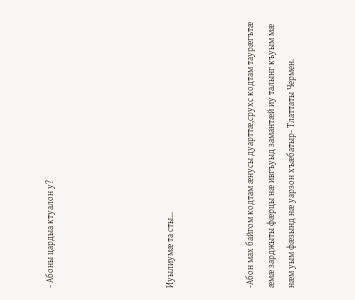- Абоны цардыа ктуалон у?





Иуылиумæ та сты…



-Абон мах байгом кодтам æнусы дуарттæ,срухс кодтам таурæгътæ æмæ зарджыты фæрцы нæ ивгъуыд замантæй иу талынг къуым мæ  нæм уым фæзынд нæ уарзон хъæбатыр- Тлаттаты Чермен.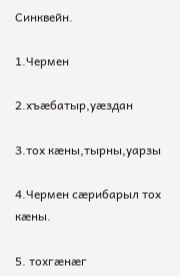Синквейн.

1.Чермен

2.хъæбатыр,уæздан

3.тох кæны,тырны,уарзы

4.Чермен сæрибарыл тох кæны.

5. тохгæнæг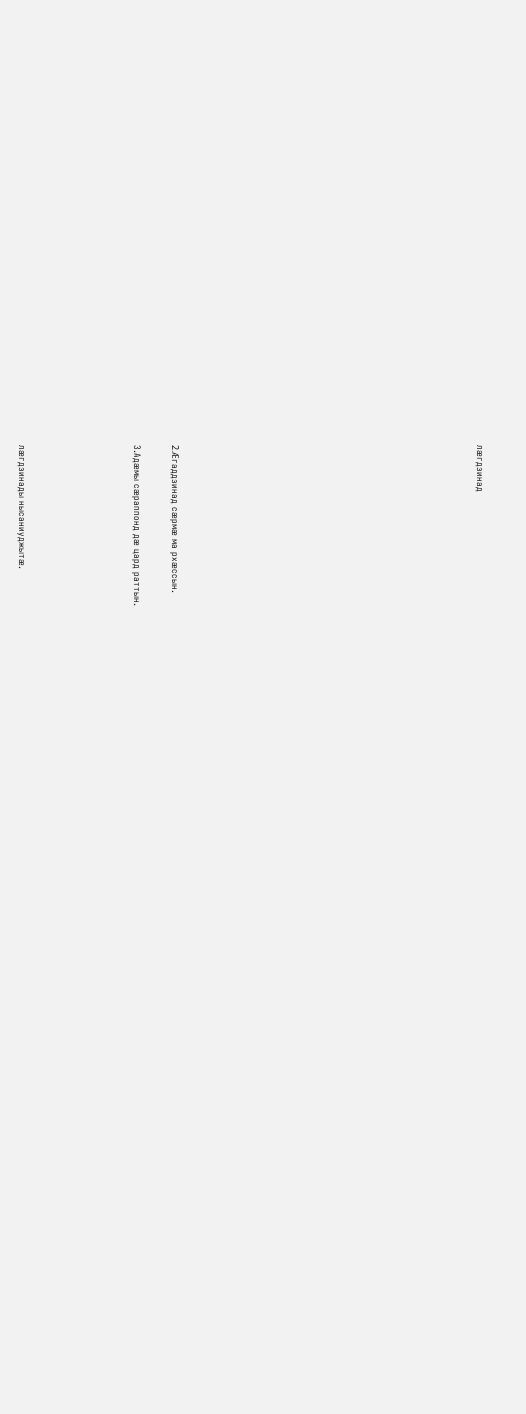лæгдзинад















2.Æгаддзинад сæрмæ ма рхæссын.

3.Адæмы сæраппонд дæ цард раттын.





лæгдзинады нысаниуджытæ.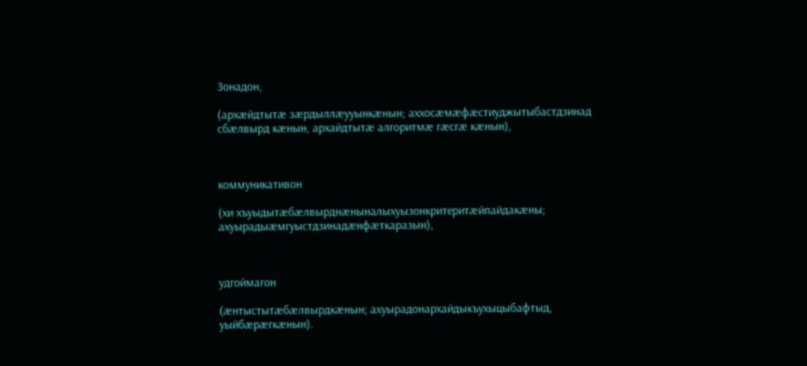Зонадон,

(архæйдтытæ зæрдыллæууынкæнын; аххосæмæфæстиуджытыбастдзинад сбæлвырд кæнын, архайдтытæ алгоритмæ гæсгæ кæнын),



коммуникативон

(хи хъуыдытæбæлвырднæныналыхуызонкритеритæйпайдакæны; ахуырадыæмгуыстдзинадæнфæткаразын),



удгоймагон

(æнтыстытæбæлвырдкæнын; ахуырадонархайдыкъухыцыбафтыд, уыйбæрæгкæнын).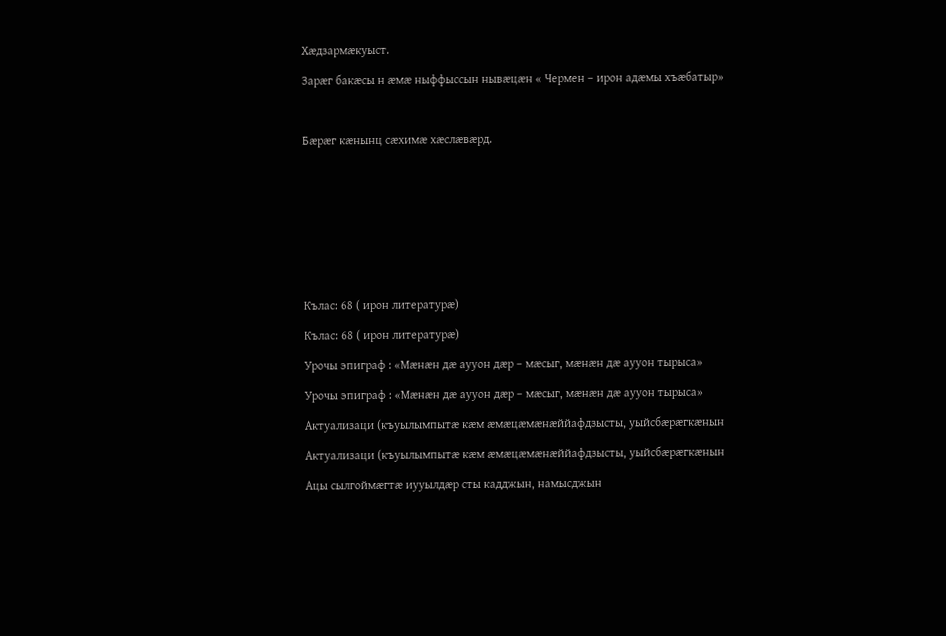Хæдзармæкуыст.

Зарæг бакæсы н æмæ ныффыссын нывæцæн « Чермен – ирон адæмы хъæбатыр»



Бæрæг кæнынц сæхимæ хæслæвæрд.










Кълас: 68 ( ирон литературæ)

Кълас: 68 ( ирон литературæ)

Урочы эпиграф : «Мæнæн дæ аууон дæр – мæсыг, мæнæн дæ аууон тырыса»

Урочы эпиграф : «Мæнæн дæ аууон дæр – мæсыг, мæнæн дæ аууон тырыса»

Актуализаци (къуылымпытæ кæм æмæцæмæнæййафдзысты, уыйсбæрæгкæнын

Актуализаци (къуылымпытæ кæм æмæцæмæнæййафдзысты, уыйсбæрæгкæнын

Ацы сылгоймæгтæ иууылдæр сты кадджын, намысджын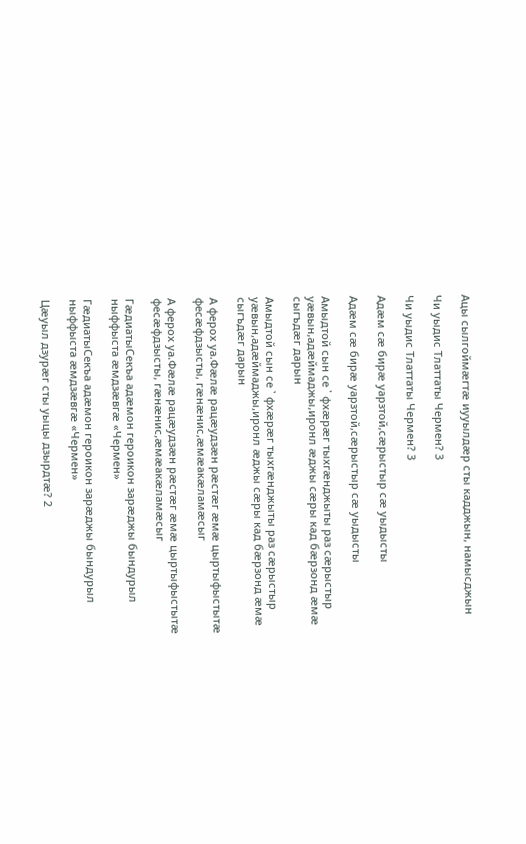Ацы сылгоймæгтæ иууылдæр сты кадджын, намысджын

Чи уыдис Тлаттаты Чермен? 3

Чи уыдис Тлаттаты Чермен? 3

Адæм сæ бирæ уарзтой,сæрыстыр сæ уыдысты

Адæм сæ бирæ уарзтой,сæрыстыр сæ уыдысты

Амыдтой сын се ᾽ фхæрæг тыхгæнджыты раз сæрыстыр уæвын,адæймаджы,иронл æджы сæры кад бæрзонд æмæ сыгъдæг дарын

Амыдтой сын се ᾽ фхæрæг тыхгæнджыты раз сæрыстыр уæвын,адæймаджы,иронл æджы сæры кад бæрзонд æмæ сыгъдæг дарын

А ферох уа.Фæлæ рацæудзæн рæстæг æмæ цыртыфыстытæ фесæфдзысты, гæнæнис,æмæакæламæсыг

А ферох уа.Фæлæ рацæудзæн рæстæг æмæ цыртыфыстытæ фесæфдзысты, гæнæнис,æмæакæламæсыг

ГæдиатыСекъа адæмон героикон зарæджы бындурыл ныффыста æмдзæвгæ «Чермен»

ГæдиатыСекъа адæмон героикон зарæджы бындурыл ныффыста æмдзæвгæ «Чермен»

Цæуыл дзурæг сты уыцы дзырдтæ? 2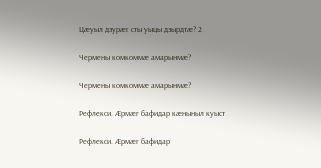Цæуыл дзурæг сты уыцы дзырдтæ? 2

Чермены комкоммæ амарынмæ?

Чермены комкоммæ амарынмæ?

Рефлекси. Æрмæг бафидар кæныныл куыст

Рефлекси. Æрмæг бафидар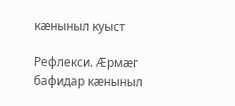кæныныл куыст

Рефлекси. Æрмæг бафидар кæныныл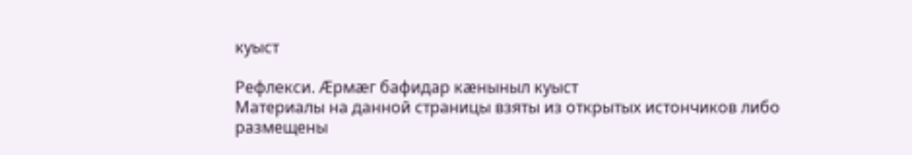куыст

Рефлекси. Æрмæг бафидар кæныныл куыст
Материалы на данной страницы взяты из открытых истончиков либо размещены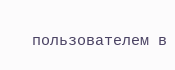пользователем в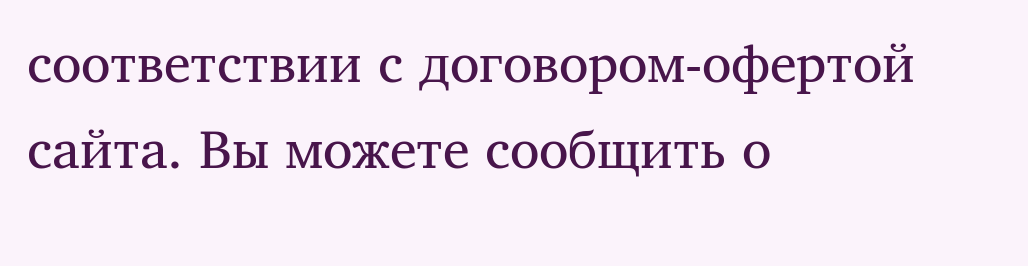соответствии с договором-офертой сайта. Вы можете сообщить о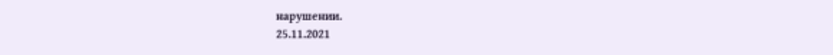нарушении.
25.11.2021